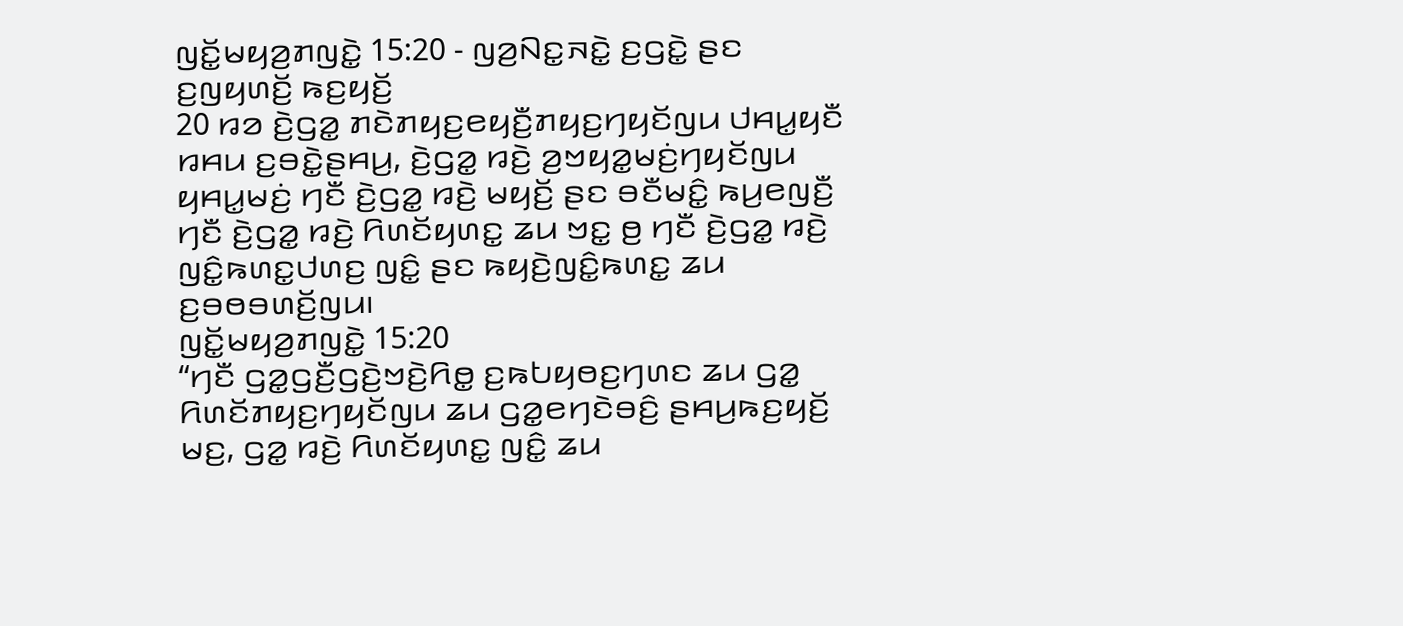ꤜꤢꤩ꤭ꤗꤟꤤ꤬ꤊꤜꤢꤧ꤭ 15:20 - ꤜꤤ꤬ꤡꤢ꤭ꤏꤢꤧ꤭ ꤢ꤬ꤞꤢꤧ꤭ ꤔꤢ ꤢ꤬ꤜꤟꤛꤢꤩ꤬ ꤒꤢ꤬ꤟꤢꤩ꤬
20 ꤙꤤ ꤢꤧ꤬ꤞꤤ꤭ ꤊꤢꤧꤊꤟꤢ꤬ꤕꤟꤢꤪ꤬ꤊꤟꤢ꤬ꤚꤟꤢꤩꤜꤣ ꤓꤌꤣ꤭ꤟꤢꤪ ꤙꤌꤣ ꤢ꤬ꤋꤢꤧ꤭ꤔꤌꤣ꤬, ꤢꤧ꤬ꤞꤤ꤭ ꤙꤢꤧ꤬ ꤤ꤬ꤠꤟꤤ꤭ꤗꤢꤦ꤬ꤚꤟꤢꤩꤜꤣ ꤟꤌꤣ꤭ꤗꤢꤦ꤬ ꤚꤢꤪ ꤢꤧ꤬ꤞꤤ꤭ ꤙꤢꤧ꤬ ꤗꤟꤢꤩ꤬ ꤔꤢ ꤋꤢꤪꤗꤢꤨ꤭ ꤒꤣ꤬ꤕꤜꤢꤪ꤬ ꤚꤢꤪ ꤢꤧ꤬ꤞꤤ꤭ ꤙꤢꤧ꤬ ꤖꤛꤢꤩꤟꤛꤢ꤭ ꤘꤣ ꤠꤢ꤭ ꤥ꤬ ꤚꤢꤪ ꤢꤧ꤬ꤞꤤ꤭ ꤙꤢꤧ꤬ ꤜꤢꤨ꤭ꤒꤛꤢ꤭ꤓꤛꤢ꤬ ꤜꤢꤨ꤭ ꤔꤢ ꤒꤟꤢꤧ꤬ꤜꤢꤨ꤭ꤒꤛꤢ꤭ ꤘꤣ ꤢ꤬ꤋꤥꤋꤛꤢꤩ꤬ꤜꤣ꤯
ꤜꤢꤩ꤭ꤗꤟꤤ꤬ꤊꤜꤢꤧ꤭ 15:20
“ꤚꤢꤪ ꤞꤤ꤭ꤞꤢꤪ꤬ꤞꤢꤧ꤬ꤠꤢꤧ꤬ꤖꤥ꤭ ꤢ꤬ꤒꤝꤟꤥꤢ꤬ꤚꤛꤢ ꤘꤣ ꤞꤤ꤭ ꤖꤛꤢꤩꤊꤟꤢ꤬ꤚꤟꤢꤩꤜꤣ ꤘꤣ ꤞꤤ꤭ꤕꤚꤢꤧꤋꤢꤨ꤬ ꤔꤌꤣ꤬ꤒꤢ꤬ꤟꤢꤩ꤬ ꤗꤢ꤬, ꤞꤤ꤭ ꤙꤢꤧ꤬ ꤖꤛꤢꤩꤟꤛꤢ꤭ ꤜꤢꤨ꤭ ꤘꤣ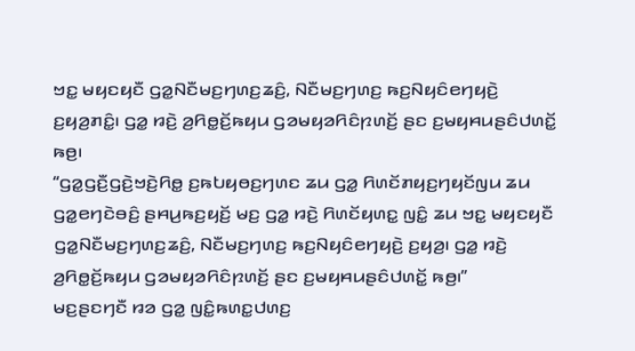ꤠꤢ꤭ ꤗꤟꤢꤟꤢꤪ ꤞꤤ꤭ꤡꤢꤪꤗꤢ꤬ꤚꤛꤢ꤬ꤘꤢꤨ꤬, ꤡꤢꤪꤗꤢ꤬ꤚꤛꤢ꤬ ꤒꤢ꤬ꤡꤟꤢꤨꤕꤚꤟꤢꤧ꤬ ꤢ꤬ꤟꤤ꤬ꤊꤢꤨ꤭꤯ ꤞꤤ꤭ ꤙꤢꤧ꤬ ꤤ꤬ꤖꤥ꤭ꤢꤩ꤬ꤒꤟꤣ ꤞꤤꤗꤟꤤꤖꤢꤨꤐꤛꤢꤩ꤬ ꤔꤢ ꤢ꤬ꤗꤟꤌꤣꤔꤢꤨꤓꤛꤢꤩ꤭ ꤒꤥ꤬꤯
“ꤞꤤ꤭ꤞꤢꤪ꤬ꤞꤢꤧ꤬ꤠꤢꤧ꤬ꤖꤥ꤭ ꤢ꤬ꤒꤝꤟꤥꤢ꤬ꤚꤛꤢ ꤘꤣ ꤞꤤ꤭ ꤖꤛꤢꤩꤊꤟꤢ꤬ꤚꤟꤢꤩꤜꤣ ꤘꤣ ꤞꤤ꤭ꤕꤚꤢꤧꤋꤢꤨ꤬ ꤔꤌꤣ꤬ꤒꤢ꤬ꤟꤢꤩ꤬ ꤗꤢ꤬ ꤞꤤ꤭ ꤙꤢꤧ꤬ ꤖꤛꤢꤩꤟꤛꤢ꤭ ꤜꤢꤨ꤭ ꤘꤣ ꤠꤢ꤭ ꤗꤟꤢꤟꤢꤪ ꤞꤤ꤭ꤡꤢꤪꤗꤢ꤬ꤚꤛꤢ꤬ꤘꤢꤨ꤬, ꤡꤢꤪꤗꤢ꤬ꤚꤛꤢ꤬ ꤒꤢ꤬ꤡꤟꤢꤨꤕꤚꤟꤢꤧ꤬ ꤢ꤬ꤟꤤ꤬꤯ ꤞꤤ꤭ ꤙꤢꤧ꤬ ꤤ꤬ꤖꤥ꤭ꤢꤩ꤬ꤒꤟꤣ ꤞꤤꤗꤟꤤꤖꤢꤨꤐꤛꤢꤩ꤬ ꤔꤢ ꤢ꤬ꤗꤟꤌꤣꤔꤢꤨꤓꤛꤢꤩ꤭ ꤒꤥ꤬꤯”
ꤗꤢ꤬ꤔꤢꤚꤢꤪ ꤙꤤ ꤞꤤ꤭ ꤜꤢꤨ꤭ꤒꤛꤢ꤭ꤓꤛꤢ꤬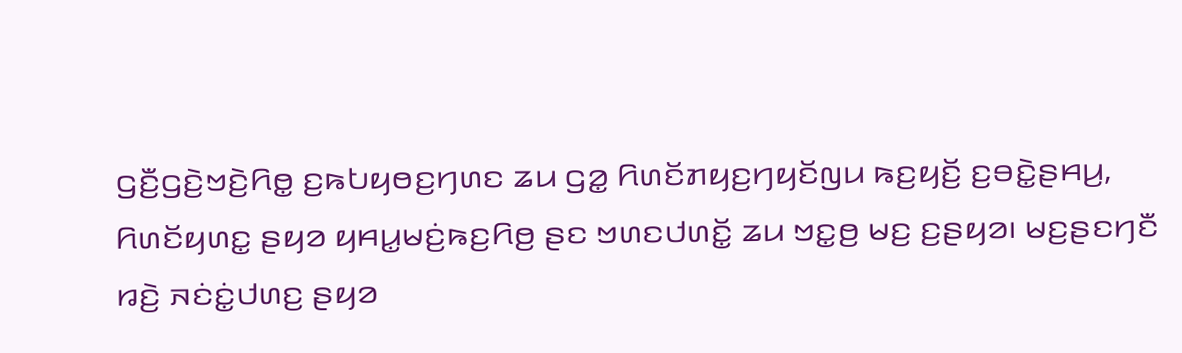ꤞꤢꤪ꤬ꤞꤢꤧ꤬ꤠꤢꤧ꤬ꤖꤥ꤭ ꤢ꤬ꤒꤝꤟꤥꤢ꤬ꤚꤛꤢ ꤘꤣ ꤞꤤ꤭ ꤖꤛꤢꤩꤊꤟꤢ꤬ꤚꤟꤢꤩꤜꤣ ꤒꤢ꤬ꤟꤢꤩ꤬ ꤢ꤬ꤋꤢꤧ꤭ꤔꤌꤣ꤬, ꤖꤛꤢꤩꤟꤛꤢ꤭ ꤔꤟꤤ ꤟꤌꤣ꤭ꤗꤢꤦ꤬ꤒꤢ꤬ꤖꤥ꤬ ꤔꤢ ꤠꤛꤢꤓꤛꤢꤩ꤭ ꤘꤣ ꤠꤢ꤭ꤥ꤬ ꤗꤢ꤬ ꤢ꤬ꤔꤟꤤ꤯ ꤗꤢ꤬ꤔꤢꤚꤢꤪ ꤙꤢꤧ꤬ ꤏꤢꤦꤢꤦ꤭ꤓꤛꤢ꤬ ꤔꤟꤤ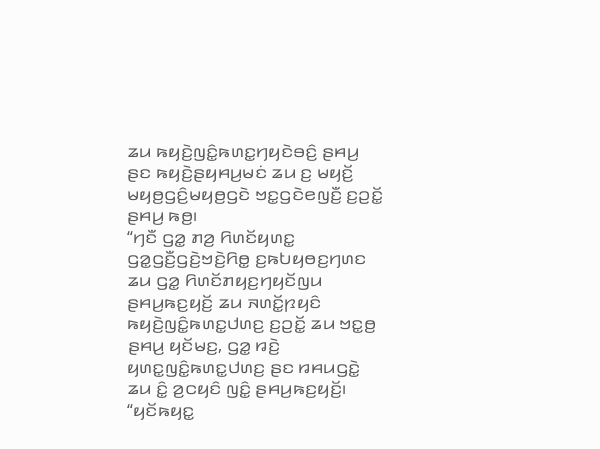ꤘꤣ ꤒꤟꤢꤧ꤬ꤜꤢꤨ꤭ꤒꤛꤢ꤭ꤚꤟꤢꤧꤋꤢꤨ꤬ ꤔꤌꤣ꤬ ꤔꤢ ꤒꤟꤢꤧ꤬ꤔꤟꤌꤣ꤬ꤗꤢꤦ ꤘꤣ ꤢ꤬ ꤗꤟꤢꤩ꤬ ꤗꤟꤥ꤬ꤞꤢꤨ꤬ꤗꤟꤥ꤬ꤞꤢꤧ ꤠꤢ꤭ꤞꤢꤧꤕꤜꤢꤪ꤬ ꤢ꤬ꤑꤢꤩ꤭ ꤔꤌꤣ꤬ ꤒꤥ꤬꤯
“ꤚꤢꤪ ꤞꤤ꤭ ꤊꤤ꤬ ꤖꤛꤢꤩꤟꤛꤢ꤭ ꤞꤤ꤭ꤞꤢꤪ꤬ꤞꤢꤧ꤬ꤠꤢꤧ꤬ꤖꤥ꤭ ꤢ꤬ꤒꤝꤟꤥꤢ꤬ꤚꤛꤢ ꤘꤣ ꤞꤤ꤭ ꤖꤛꤢꤩꤊꤟꤢ꤬ꤚꤟꤢꤩꤜꤣ ꤔꤌꤣ꤬ꤒꤢ꤬ꤟꤢꤩ꤬ ꤘꤣ ꤏꤛꤢꤩ꤭ꤐꤟꤢꤨ ꤒꤟꤢꤧ꤬ꤜꤢꤨ꤭ꤒꤛꤢ꤭ꤓꤛꤢ꤬ ꤢ꤬ꤑꤢꤩ꤭ ꤘꤣ ꤠꤢ꤭ꤥ꤬ ꤔꤌꤣ꤬ ꤟꤢꤩꤗꤢ꤬, ꤞꤤ꤭ ꤙꤢꤧ꤬ ꤟꤛꤢ꤭ꤜꤢꤨ꤭ꤒꤛꤢ꤭ꤓꤛꤢ꤬ ꤔꤢ ꤙꤌꤣꤞꤢꤧ꤭ ꤘꤣ ꤢꤨ꤭ ꤤ꤬ꤍꤟꤢꤨ ꤜꤢꤨ꤭ ꤔꤌꤣ꤬ꤒꤢ꤬ꤟꤢꤩ꤬꤯
“ꤟꤢꤩꤒꤟꤢ꤭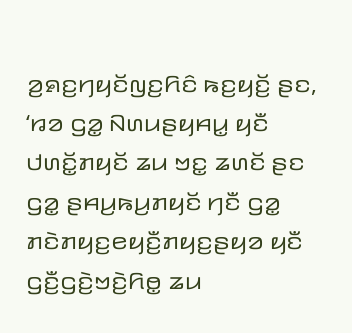ꤤ꤬ꤎꤢ꤬ꤚꤟꤢꤩꤜꤢ꤬ꤖꤢꤨ ꤒꤢ꤬ꤟꤢꤩ꤬ ꤔꤢ, ‘ꤙꤤ ꤞꤤ꤭ ꤡꤛꤣꤔꤟꤌꤣ꤭ ꤟꤢꤪ ꤓꤛꤢꤩ꤭ꤊꤟꤢꤩ ꤘꤣ ꤠꤢ꤭ ꤘꤛꤢꤩ ꤔꤢ ꤞꤤ꤭ ꤔꤌꤣ꤬ꤒꤣ꤬ꤊꤟꤢꤩ ꤚꤢꤪ ꤞꤤ꤭ ꤊꤢꤧꤊꤟꤢ꤬ꤕꤟꤢꤪ꤬ꤊꤟꤢ꤬ꤔꤟꤤ ꤟꤢꤪ ꤞꤢꤪ꤬ꤞꤢꤧ꤬ꤠꤢꤧ꤬ꤖꤥ꤭ ꤘꤣ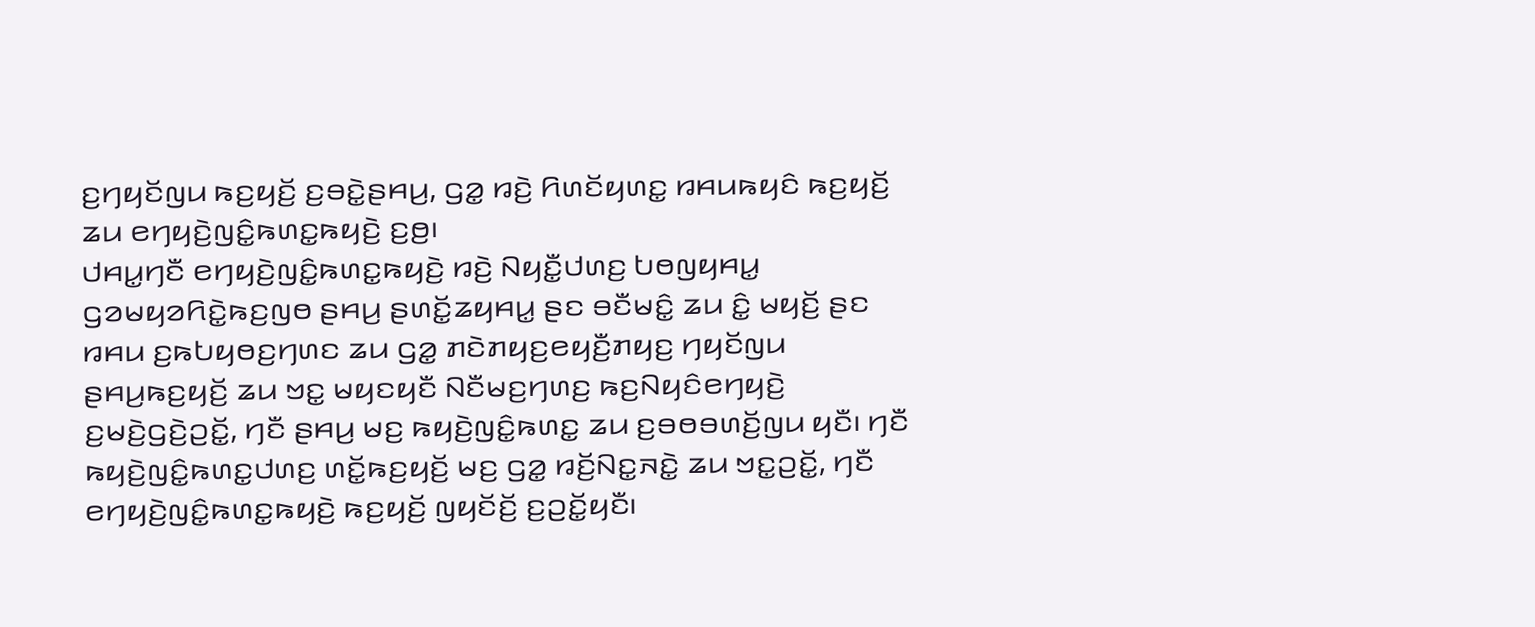ꤢ꤬ꤚꤟꤢꤩꤜꤣ ꤒꤢ꤬ꤟꤢꤩ꤬ ꤢ꤬ꤋꤢꤧ꤭ꤔꤌꤣ꤬, ꤞꤤ꤭ ꤙꤢꤧ꤬ ꤖꤛꤢꤩꤟꤛꤢ꤭ ꤙꤌꤣꤒꤟꤢꤨ ꤒꤢ꤬ꤟꤢꤩ꤬ ꤘꤣ ꤕꤚꤟꤢꤧ꤬ꤜꤢꤨ꤭ꤒꤛꤢ꤭ꤒꤟꤢꤧ꤬ ꤢ꤬ꤥ꤬꤯
ꤓꤌꤣ꤭ꤚꤢꤪ ꤕꤚꤟꤢꤧ꤬ꤜꤢꤨ꤭ꤒꤛꤢ꤭ꤒꤟꤢꤧ꤬ ꤙꤢꤧ꤬ ꤡꤟꤢꤪ꤭ꤓꤛꤢ꤬ ꤝꤥꤜꤟꤌꤣ꤭ ꤞꤤꤗꤟꤤꤖꤢꤧ꤭ꤒꤢ꤬ꤜꤥ ꤔꤌꤣ꤬ ꤔꤛꤢꤩ꤭ꤘꤟꤌꤣ꤭ ꤔꤢ ꤋꤢꤪꤗꤢꤨ꤭ ꤘꤣ ꤢꤨ꤭ ꤗꤟꤢꤩ꤬ ꤔꤢ ꤙꤌꤣ ꤢ꤬ꤒꤝꤟꤥꤢ꤬ꤚꤛꤢ ꤘꤣ ꤞꤤ꤭ ꤊꤢꤧꤊꤟꤢ꤬ꤕꤟꤢꤪ꤬ꤊꤟꤢ꤬ ꤚꤟꤢꤩꤜꤣ ꤔꤌꤣ꤬ꤒꤢ꤬ꤟꤢꤩ꤬ ꤘꤣ ꤠꤢ꤭ ꤗꤟꤢꤟꤢꤪ ꤡꤢꤪꤗꤢ꤬ꤚꤛꤢ꤬ ꤒꤢ꤬ꤡꤟꤢꤨꤕꤚꤟꤢꤧ꤬ ꤢ꤬ꤗꤢꤧ꤬ꤞꤢꤧ꤬ꤑꤢꤩ꤭, ꤚꤢꤪ ꤔꤌꤣ꤬ ꤗꤢ꤬ ꤒꤟꤢꤧ꤬ꤜꤢꤨ꤭ꤒꤛꤢ꤭ ꤘꤣ ꤢ꤬ꤋꤥꤋꤛꤢꤩ꤬ꤜꤣ ꤟꤢꤪ꤯ ꤚꤢꤪ ꤒꤟꤢꤧ꤬ꤜꤢꤨ꤭ꤒꤛꤢ꤭ꤓꤛꤢ꤬ ꤛꤢꤩ꤭ꤒꤢ꤬ꤟꤢꤩ꤬ ꤗꤢ꤬ ꤞꤤ꤭ ꤙꤢꤩ꤬ꤡꤢ꤭ꤏꤢꤧ꤭ ꤘꤣ ꤠꤢ꤭ꤑꤢꤩ꤭, ꤚꤢꤪ ꤕꤚꤟꤢꤧ꤬ꤜꤢꤨ꤭ꤒꤛꤢ꤭ꤒꤟꤢꤧ꤬ ꤒꤢ꤬ꤟꤢꤩ꤬ ꤜꤟꤢꤩꤢꤩ꤬ ꤢ꤬ꤑꤢꤩ꤭ꤟꤢꤪ꤯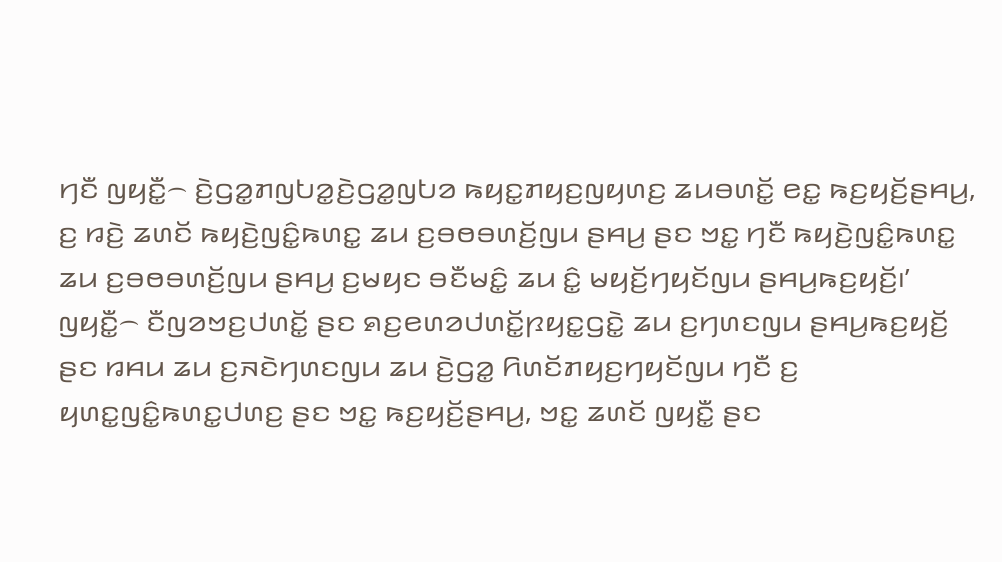ꤚꤢꤪ ꤜꤟꤢꤪ꤭꤮ ꤢꤧ꤬ꤞꤤ꤭ꤊꤜꤝꤤ꤭ꤢꤧ꤬ꤞꤤ꤭ꤜꤝꤤ ꤒꤟꤢ꤭ꤊꤟꤢ꤬ꤜꤟꤛꤢ꤬ ꤘꤣꤋꤛꤢꤩ꤭ ꤕꤢ꤭ ꤒꤢ꤬ꤟꤢꤩ꤬ꤔꤌꤣ꤬, ꤢ꤬ ꤙꤢꤧ꤬ ꤘꤛꤢꤩ ꤒꤟꤢꤧ꤬ꤜꤢꤨ꤭ꤒꤛꤢ꤭ ꤘꤣ ꤢ꤬ꤋꤥꤋꤛꤢꤩ꤬ꤜꤣ ꤔꤌꤣ꤬ ꤔꤢ ꤠꤢ꤭ ꤚꤢꤪ ꤒꤟꤢꤧ꤬ꤜꤢꤨ꤭ꤒꤛꤢ꤭ ꤘꤣ ꤢ꤬ꤋꤥꤋꤛꤢꤩ꤬ꤜꤣ ꤔꤌꤣ꤬ ꤢ꤬ꤗꤟꤢ ꤋꤢꤪꤗꤢꤨ꤭ ꤘꤣ ꤢꤨ꤭ ꤗꤟꤢꤩ꤬ꤚꤟꤢꤩꤜꤣ ꤔꤌꤣ꤬ꤒꤢ꤬ꤟꤢꤩ꤬꤯’
ꤜꤟꤢꤪ꤭꤮ ꤢꤪꤜꤤꤠꤢ꤬ꤓꤛꤢꤩ꤭ ꤔꤢ ꤎꤢ꤬ꤕꤛꤤꤓꤛꤢꤩ꤭ꤐꤟꤢ꤭ꤞꤢꤧ꤭ ꤘꤣ ꤢ꤬ꤚꤛꤢꤜꤣ ꤔꤌꤣ꤬ꤒꤢ꤬ꤟꤢꤩ꤬ ꤔꤢ ꤙꤌꤣ ꤘꤣ ꤢ꤬ꤏꤢꤧꤚꤛꤢꤜꤣ ꤘꤣ ꤢꤧ꤬ꤞꤤ꤭ ꤖꤛꤢꤩꤊꤟꤢ꤬ꤚꤟꤢꤩꤜꤣ ꤚꤢꤪ ꤢ꤬ ꤟꤛꤢ꤭ꤜꤢꤨ꤭ꤒꤛꤢ꤭ꤓꤛꤢ꤬ ꤔꤢ ꤠꤢ꤭ ꤒꤢ꤬ꤟꤢꤩ꤬ꤔꤌꤣ꤬, ꤠꤢ꤭ ꤘꤛꤢꤩ ꤜꤟꤢꤪ꤭ ꤔꤢ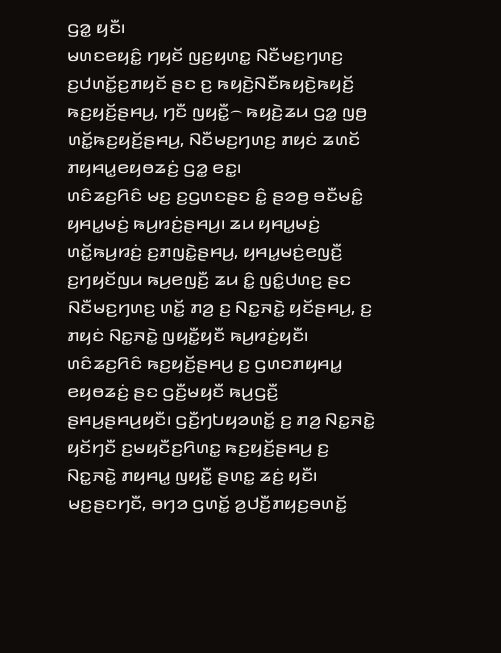ꤞꤤ꤭ ꤟꤢꤪ꤯
ꤗꤛꤢꤕꤟꤢꤨ꤭ ꤚꤟꤢꤩ ꤜꤢ꤬ꤟꤛꤢ꤭ ꤡꤢꤪꤗꤢ꤬ꤚꤛꤢ꤬ ꤢ꤬ꤓꤛꤢꤩ꤭ꤢ꤬ꤊꤟꤢꤩ ꤔꤢ ꤢ꤬ ꤒꤟꤢꤧ꤬ꤡꤢꤪꤒꤟꤢꤧ꤬ꤒꤟꤢꤩ꤬ ꤒꤢ꤬ꤟꤢꤩ꤬ꤔꤌꤣ꤬, ꤚꤢꤪ ꤜꤟꤢꤪ꤭꤮ ꤒꤟꤢꤧ꤬ꤘꤣ ꤞꤤ꤭ ꤜꤥ꤬ ꤛꤢꤩ꤭ꤒꤢ꤬ꤟꤢꤩ꤬ꤔꤌꤣ꤬, ꤡꤢꤪꤗꤢ꤬ꤚꤛꤢ꤬ ꤊꤟꤢꤦ ꤘꤛꤢꤩ ꤊꤟꤌꤣ꤭ꤕꤟꤥꤘꤢꤦ꤬ ꤞꤤ꤭ ꤕꤢ꤭꤯
ꤛꤢꤨꤘꤢ꤬ꤖꤢꤨ ꤗꤢ꤬ ꤢ꤬ꤞꤛꤢꤔꤢ ꤢꤨ꤭ ꤔꤤꤥ꤬ ꤋꤢꤪꤗꤢꤨ꤭ ꤟꤌꤣ꤭ꤗꤢꤦ꤬ ꤒꤣ꤬ꤙꤢꤦ꤬ꤔꤌꤣ꤬꤯ ꤘꤣ ꤟꤌꤣ꤭ꤗꤢꤦ꤬ ꤛꤢꤩ꤭ꤒꤣ꤬ꤙꤢꤦ꤬ ꤢ꤬ꤊꤜꤢꤧ꤭ꤔꤌꤣ꤬, ꤟꤌꤣ꤭ꤗꤢꤦ꤬ꤕꤜꤢꤪ꤬ ꤢ꤬ꤚꤟꤢꤩꤜꤣ ꤒꤣ꤬ꤕꤜꤢꤪ꤬ ꤘꤣ ꤢꤨ꤭ ꤜꤢꤨ꤭ꤓꤛꤢ꤬ ꤔꤢ ꤡꤢꤪꤗꤢ꤬ꤚꤛꤢ꤬ ꤛꤢꤩ꤭ ꤊꤤ꤬ ꤢ꤬ ꤡꤢ꤭ꤏꤢꤧ꤭ ꤟꤢꤩꤔꤌꤣ꤬, ꤢ꤬ ꤊꤟꤢꤦ ꤡꤢ꤭ꤏꤢꤧ꤭ ꤜꤟꤢꤪ꤭ꤟꤢꤪ ꤒꤣ꤬ꤙꤢꤦ꤬ꤟꤢꤪ꤯ ꤛꤢꤨꤘꤢ꤬ꤖꤢꤨ ꤒꤢ꤬ꤟꤢꤩ꤬ꤔꤌꤣ꤬ ꤢ꤬ ꤞꤛꤢꤊꤟꤌꤣ꤭ ꤕꤟꤥꤘꤢꤦ꤬ ꤔꤢ ꤞꤢꤪ꤬ꤗꤟꤢꤪ ꤒꤣ꤬ꤞꤢꤪ꤬ ꤔꤌꤣ꤬ꤔꤌꤣ꤬ꤟꤢꤪ꤯ ꤞꤢꤪ꤬ꤚꤝꤟꤤꤛꤢꤩ꤭ ꤢ꤬ ꤊꤤ꤬ ꤡꤢ꤭ꤏꤢꤧ꤭ ꤟꤢꤩꤚꤢꤪ ꤢ꤬ꤗꤟꤢꤪꤢ꤬ꤖꤛꤢ꤭ ꤒꤢ꤬ꤟꤢꤩ꤬ꤔꤌꤣ꤬ ꤢ꤬ ꤡꤢ꤭ꤏꤢꤧ꤭ ꤊꤟꤌꤣ꤭ ꤜꤟꤢꤪ꤭ ꤔꤛꤢ꤭ ꤘꤢꤦ꤬ ꤟꤢꤪ꤯
ꤗꤢ꤬ꤔꤢꤚꤢꤪ, ꤋꤚꤤ ꤞꤛꤢꤩ꤭ ꤤ꤬ꤓꤢꤪ꤬ꤊꤟꤢ꤬ꤋꤛꤢꤩ꤭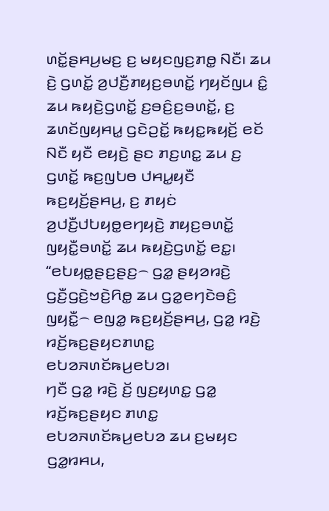ꤛꤢꤩ꤭ꤔꤌꤣ꤬ꤗꤢ꤬ ꤢ꤬ ꤗꤟꤢꤜꤢ꤬ꤊꤥ꤭ ꤡꤢꤪ꤯ ꤘꤣ ꤢꤧ꤬ ꤞꤛꤢꤩ꤭ ꤤ꤬ꤓꤢꤪ꤬ꤊꤟꤢ꤬ꤋꤛꤢꤩ꤭ ꤚꤟꤢꤩꤜꤣ ꤢꤨ꤭ ꤘꤣ ꤒꤟꤢꤧ꤬ꤞꤛꤢꤩ꤭ ꤢ꤬ꤋꤢꤨ꤬ꤢ꤬ꤋꤛꤢꤩ꤭, ꤢ꤬ ꤘꤛꤢꤩꤜꤟꤌꤣ꤭ ꤞꤢꤧꤑꤢꤩ꤭ ꤒꤟꤢ꤭ꤒꤟꤢꤩ꤬ ꤕꤢꤩ ꤡꤢꤪ ꤟꤢꤪ ꤕꤟꤢꤧ꤬ ꤔꤢ ꤊꤢ꤬ꤛꤢ꤭ ꤘꤣ ꤢ꤬ ꤞꤛꤢꤩ꤭ ꤒꤢ꤬ꤜꤝꤥ ꤓꤌꤣ꤭ꤟꤢꤪ ꤒꤢ꤬ꤟꤢꤩ꤬ꤔꤌꤣ꤬, ꤢ꤬ ꤊꤟꤢꤦ ꤤ꤬ꤓꤢꤪ꤬ꤓꤝꤟꤥ꤭ꤕꤚꤟꤢꤧ꤬ ꤊꤟꤢ꤬ꤋꤛꤢꤩ꤭ ꤜꤟꤢꤪ꤭ꤋꤛꤢꤩ꤭ ꤘꤣ ꤒꤟꤢꤧ꤬ꤞꤛꤢꤩ꤭ ꤕꤢ꤭꤯
“ꤕꤝꤟꤥ꤭ꤔꤢ꤬ꤔꤢ꤬꤮ ꤞꤤ꤭ ꤔꤟꤤꤙꤢꤧ꤬ ꤞꤢꤪ꤬ꤞꤢꤧ꤬ꤠꤢꤧ꤬ꤖꤥ꤭ ꤘꤣ ꤞꤤ꤭ꤕꤚꤢꤧꤋꤢꤨ꤬ ꤜꤟꤢꤪ꤭꤮ ꤕꤜꤤ꤭ ꤒꤢ꤬ꤟꤢꤩ꤬ꤔꤌꤣ꤬, ꤞꤤ꤭ ꤙꤢꤧ꤬ ꤙꤢꤩ꤬ꤒꤢ꤬ꤔꤟꤢꤊꤛꤢ꤭ ꤕꤝꤤꤏꤛꤢꤩꤒꤣ꤬ꤕꤝꤤ꤯
ꤚꤢꤪ ꤞꤤ꤭ ꤙꤢꤧ꤬ ꤢꤩ꤬ ꤜꤢ꤬ꤟꤛꤢ꤭ ꤞꤤ꤭ ꤙꤢꤩ꤬ꤒꤢ꤬ꤔꤟꤢ ꤊꤛꤢ꤭ ꤕꤝꤤꤏꤛꤢꤩꤒꤣ꤬ꤕꤝꤤ ꤘꤣ ꤢ꤬ꤗꤟꤢ ꤞꤤ꤭ꤙꤌꤣ,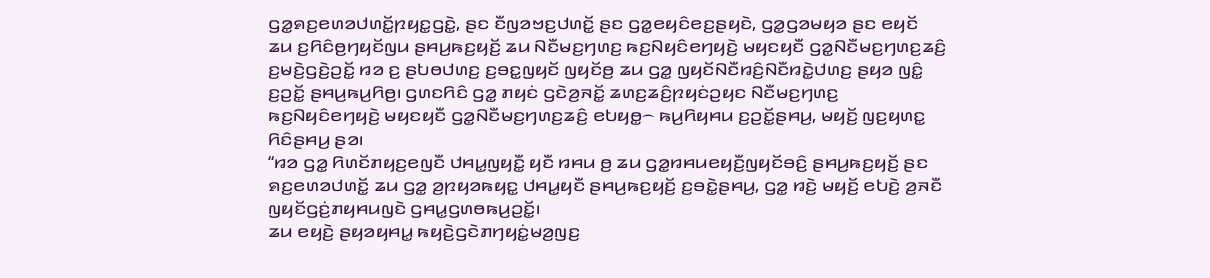ꤞꤤ꤭ꤎꤢ꤬ꤕꤛꤤꤓꤛꤢꤩ꤭ꤐꤟꤢ꤭ꤞꤢꤧ꤭, ꤔꤢ ꤢꤪꤜꤤꤠꤢ꤬ꤓꤛꤢꤩ꤭ ꤔꤢ ꤞꤤ꤭ꤕꤟꤢꤨꤕꤢ꤬ꤔꤟꤢꤧ, ꤞꤤ꤭ꤞꤤꤗꤟꤤ ꤔꤢ ꤕꤟꤢꤩ ꤘꤣ ꤢ꤬ꤖꤢꤨꤥ꤬ꤚꤟꤢꤩꤜꤣ ꤔꤌꤣ꤬ꤒꤢ꤬ꤟꤢꤩ꤬ ꤘꤣ ꤡꤢꤪꤗꤢ꤬ꤚꤛꤢ꤬ ꤒꤢ꤬ꤡꤟꤢꤨꤕꤚꤟꤢꤧ꤬ ꤗꤟꤢꤟꤢꤪ ꤞꤤ꤭ꤡꤢꤪꤗꤢ꤬ꤚꤛꤢ꤬ꤘꤢꤨ꤬ ꤢ꤬ꤗꤢꤧ꤬ꤞꤢꤧ꤬ꤑꤢꤩ꤭ ꤙꤤ ꤢ꤬ ꤔꤝꤥꤓꤛꤢ꤬ ꤢ꤬ꤋꤢ꤭ꤜꤟꤢꤩ ꤜꤟꤢꤩꤥ꤬ ꤘꤣ ꤞꤤ꤭ ꤜꤟꤢꤩꤡꤢꤪꤙꤢꤨ꤬ꤡꤢꤪꤙꤢꤧ꤭ꤓꤛꤢ꤬ ꤔꤟꤤ ꤜꤢꤨ꤭ ꤢ꤬ꤑꤢꤩ꤭ ꤔꤌꤣ꤬ꤒꤣ꤬ꤖꤥ꤬꤯ ꤞꤛꤢꤖꤢꤨ ꤞꤤ꤭ ꤊꤟꤢꤦ ꤞꤢꤧꤤ꤬ꤏꤢꤩ꤭ ꤘꤛꤢ꤬ꤘꤢꤨ꤬ꤐꤟꤢꤦꤑꤟꤢ ꤡꤢꤪꤗꤢ꤬ꤚꤛꤢ꤬ ꤒꤢ꤬ꤡꤟꤢꤨꤕꤚꤟꤢꤧ꤬ ꤗꤟꤢꤟꤢꤪ ꤞꤤ꤭ꤡꤢꤪꤗꤢ꤬ꤚꤛꤢ꤬ꤘꤢꤨ꤬ ꤕꤝꤟꤥ꤭꤮ ꤒꤣ꤬ꤖꤟꤌꤣ ꤢ꤬ꤑꤢꤩ꤭ꤔꤌꤣ꤬, ꤗꤟꤢꤩ꤬ ꤜꤢ꤬ꤟꤛꤢ꤭ ꤖꤢꤨꤔꤌꤣ꤬ ꤔꤤ꤯
“ꤙꤤ ꤞꤤ꤭ ꤖꤛꤢꤩꤊꤟꤢ꤬ꤕꤜꤢꤪ ꤓꤌꤣ꤭ꤜꤟꤢꤪ꤭ ꤟꤢꤪ ꤙꤌꤣ ꤥ꤬ ꤘꤣ ꤞꤤ꤭ꤙꤌꤣꤕꤟꤢꤪ꤬ꤜꤟꤢꤩꤋꤢꤨ꤬ ꤔꤌꤣ꤬ꤒꤢ꤬ꤟꤢꤩ꤬ ꤔꤢ ꤎꤢ꤬ꤕꤛꤤꤓꤛꤢꤩ꤭ ꤘꤣ ꤞꤤ꤭ ꤤ꤬ꤐꤟꤤꤒꤟꤢ꤭ ꤓꤌꤣ꤭ꤟꤢꤪ ꤔꤌꤣ꤬ꤒꤢ꤬ꤟꤢꤩ꤬ ꤢ꤬ꤋꤢꤧ꤭ꤔꤌꤣ꤬, ꤞꤤ꤭ ꤙꤢꤧ꤬ ꤗꤟꤢꤩ꤬ ꤕꤝꤢꤧ꤬ ꤤ꤬ꤏꤢꤪ ꤜꤟꤢꤩꤞꤢꤦ꤬ꤊꤟꤌꤣꤜꤢꤧ ꤞꤌꤣ꤭ꤞꤛꤥꤒꤣ꤬ꤑꤢꤩ꤭꤯
ꤘꤣ ꤕꤟꤢꤧ꤬ ꤔꤟꤤꤟꤌꤣ꤭ ꤒꤟꤢꤧ꤬ꤞꤢꤧꤊꤚꤟꤢꤦ꤭ꤗꤤ꤬ꤜꤢ꤬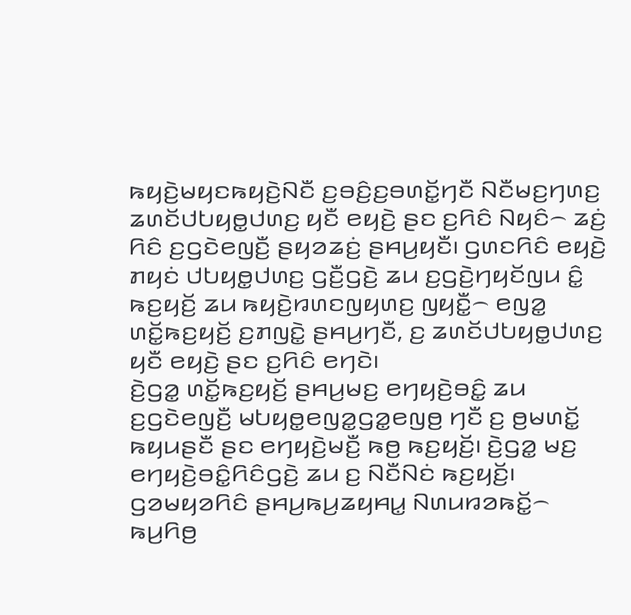ꤒꤟꤢꤧ꤬ꤗꤟꤢꤒꤟꤢꤧ꤬ꤡꤢꤪ ꤢ꤬ꤋꤢꤨ꤬ꤢ꤬ꤋꤛꤢꤩ꤭ꤚꤢꤪ ꤡꤢꤪꤗꤢ꤬ꤚꤛꤢ꤬ ꤘꤛꤢꤩꤓꤝꤟꤥ꤭ꤓꤛꤢ꤬ ꤟꤢꤪ ꤕꤟꤢꤧ꤬ ꤔꤢ ꤢ꤬ꤖꤢꤨ ꤡꤟꤢꤨ꤮ ꤘꤢꤦ꤬ ꤖꤢꤨ ꤢ꤬ꤞꤢꤧꤕꤜꤢꤪ꤬ ꤔꤟꤤꤘꤢꤦ꤬ ꤔꤌꤣ꤬ꤟꤢꤪ꤯ ꤞꤛꤢꤖꤢꤨ ꤕꤟꤢꤧ꤬ ꤊꤟꤢꤦ ꤓꤝꤟꤥ꤭ꤓꤛꤢ꤬ ꤞꤢꤪ꤬ꤞꤢꤧ꤬ ꤘꤣ ꤢ꤬ꤞꤢꤧ꤬ꤚꤟꤢꤩꤜꤣ ꤢꤨ꤭ ꤒꤢ꤬ꤟꤢꤩ꤬ ꤘꤣ ꤒꤟꤢꤧ꤬ꤙꤛꤢꤜꤟꤛꤢ꤬ ꤜꤟꤢꤪ꤭꤮ ꤕꤜꤤ꤭ ꤛꤢꤩ꤭ꤒꤢ꤬ꤟꤢꤩ꤬ ꤢ꤬ꤊꤜꤢꤧ꤭ ꤔꤌꤣ꤬ꤚꤢꤪ, ꤢ꤬ ꤘꤛꤢꤩꤓꤝꤟꤥ꤭ꤓꤛꤢ꤬ ꤟꤢꤪ ꤕꤟꤢꤧ꤬ ꤔꤢ ꤢ꤬ꤖꤢꤨ ꤕꤚꤢꤧ꤯
ꤢꤧ꤬ꤞꤤ꤭ ꤛꤢꤩ꤭ꤒꤢ꤬ꤟꤢꤩ꤬ ꤔꤌꤣ꤬ꤗꤢ꤬ ꤕꤚꤟꤢꤧ꤬ꤋꤢꤨ꤭ ꤘꤣ ꤢ꤬ꤞꤢꤧꤕꤜꤢꤪ꤬ ꤗꤝꤟꤥ꤭ꤕꤜꤤ꤭ꤞꤤ꤭ꤕꤜꤥ꤬ ꤚꤢꤪ ꤢ꤬ ꤥ꤬ꤗꤛꤢꤩ꤭ ꤒꤟꤣꤔꤢꤪ ꤔꤢ ꤕꤚꤟꤢꤧ꤬ꤗꤢꤪ꤬ ꤒꤥ꤬ ꤒꤢ꤬ꤟꤢꤩ꤬꤯ ꤢꤧ꤬ꤞꤤ꤭ ꤗꤢ꤬ ꤕꤚꤟꤢꤧ꤬ꤋꤢꤨ꤭ꤖꤢꤨꤞꤢꤧ꤬ ꤘꤣ ꤢ꤬ ꤡꤢꤪꤡꤢꤦ ꤒꤢ꤬ꤟꤢꤩ꤬꤯ ꤞꤤꤗꤟꤤꤖꤢꤨ ꤔꤌꤣ꤬ꤒꤣ꤬ꤘꤟꤌꤣ꤭ ꤡꤛꤣꤙꤤꤒꤢꤩ꤭꤮ ꤒꤣ꤬ꤖꤥ꤬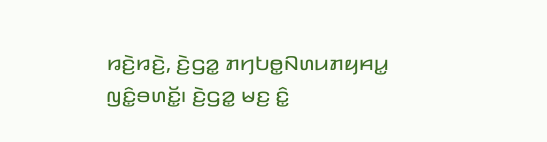ꤙꤢꤧ꤬ꤙꤢꤧ꤬, ꤢꤧ꤬ꤞꤤ꤭ ꤊꤚꤝꤥ꤭ꤡꤛꤣꤊꤟꤌꤣ꤭ ꤜꤢꤨ꤭ꤋꤛꤢꤩ꤭꤯ ꤢꤧ꤬ꤞꤤ꤭ ꤗꤢ꤬ ꤢꤨ꤭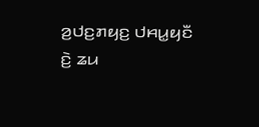ꤤ꤬ꤓꤢ꤬ꤊꤟꤢ꤬ ꤓꤌꤣ꤭ꤟꤢꤪ ꤢꤧ꤬ ꤘꤣ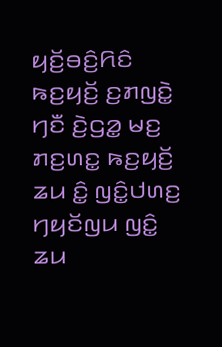ꤟꤢꤩ꤬ꤋꤢꤨ꤬ꤖꤢꤨ ꤒꤢ꤬ꤟꤢꤩ꤬ ꤢ꤬ꤊꤜꤢꤧ꤭ ꤚꤢꤪ ꤢꤧ꤬ꤞꤤ꤭ ꤗꤢ꤬ ꤊꤢ꤬ꤛꤢ꤭ ꤒꤢ꤬ꤟꤢꤩ꤬ ꤘꤣ ꤢꤨ꤭ ꤜꤢꤨ꤭ꤓꤛꤢ꤬ ꤚꤟꤢꤩꤜꤣ ꤜꤢꤨ꤭ ꤘꤣ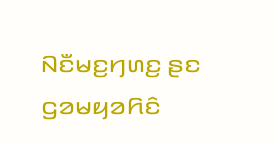ꤡꤢꤪꤗꤢ꤬ꤚꤛꤢ꤬ ꤔꤢ ꤞꤤꤗꤟꤤꤖꤢꤨ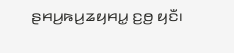ꤔꤌꤣ꤬ꤒꤣ꤬ꤘꤟꤌꤣ꤭ ꤢ꤬ꤥ꤬ ꤟꤢꤪ꤯